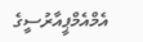އެމްއެމްޕީއާރުސީގެ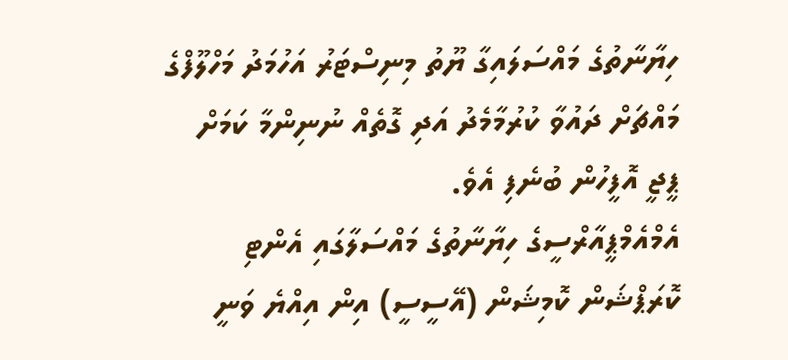ހިޔާނާތުގެ މައްސަލައިގާ ޔޫތު މިނިސްޓަރު އަހުމަދު މަހްލޫފްގެ މައްޗަށް ދައުވާ ކުރުމާމެދު އަދި ގޮތެއް ނުނިންމާ ކަމަށް ޕީޖީ އޮފީހުން ބުނެފި އެވެ.
އެމްއެމްޕީއާރްސީގެ ހިޔާނާތުގެ މައްސަލާގައި އެންޓި ކޮރަޕްޝަން ކޮމިޝަން (އޭސީސީ) އިން އިއްޔެ ވަނީ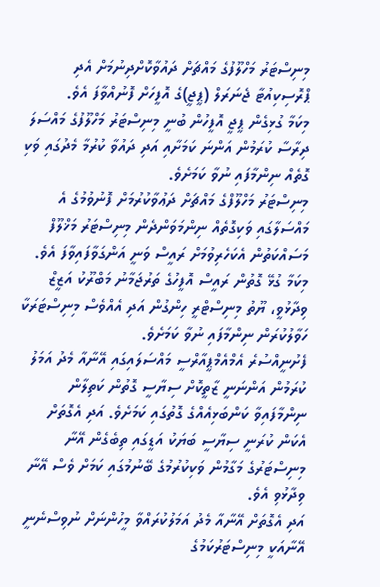މިނިސްޓަރު މަހްލޫފުގެ މައްޗަށް ދައުވާކޮށްދިނުމަށް އެދި ޕްރޮސިކިއުޓާ ޖެނަރަލް (ޕީޖީ)ގެ އޮފީހަށް ފޮނުއްވާފަ އެވެ.
މިކަމާ ގުޅިގެން ޕީޖީ އޮފީހުން ބުނީ މިނިސްޓަރު މަހްލޫފުގެ މައްސަލަ ދިރާސާ ކުރަމުން އަންނަ ކަމަށާއި އަދި ދައުވާ ކުރުމާ މެދުގައި ވަކި ގޮތެއް ނިންމާފައި ނުވާ ކަމަށެވެ.
މިނިސްޓަރު މަހްލޫފްގެ މައްޗަށް ދަޢުވާކުރުމަށް ފޮނުވުމުގެ އެ މައްސަލާގައި ވަކިގޮތެއް ނިންމަވަންދެން މިނިސްޓަރު މަޚްލޫފް މަސައްކަތުން އެކަހެރިވުމަށް ރައީސް ވަނީ އަންގަވާފައިވާފަ އެވެ.
މިކަމާ ގުޅޭ ގޮތުން ރައީސް އޮފީހުގެ ތަރުޖަމާނު މަބްރޫކު އަޒީޒް ވިދާޅުވީ، ޔޫތު މިނިސްޓްރީ ހިންގުން އަދި އެއްވެސް މިނިސްޓަރަކާ ހަވާލުކުރަން ނިންމާފައި ނުވާ ކަމަށެވެ.
ފެށުނީއްސުރެ އެމްއެމްޕީއާރްސީ މައްސަލައިގައި އޭނާއާ މެދު އަމަލު ކުރަމުން އަންނަނީ ޒާތީކޮށް ސިޔާސީ ގޮތުން ކަތިލާން ނިންމާފައިވާ ކަންބަޅިއެއްގެ ގޮތުގައި ކަމަށެވެ. އަދި އެގޮތަށް އެކަން ކުރަނީ ސިޔާސީ ބަޔަކު އަޑީގައި ތިބެގެން އޭނާ މިނިސްޓަރުގެ މަގާމުން ވަކިކުރުމުގެ ބޭނުމުގައި ކަމަށް ވެސް އޭނާ ވިދާޅުވި އެވެ.
އަދި އެގޮތަށް އޭނާއާ މެދު އަމަލުކުރައްވާ މީހުންނަށް ނުވިސްނެނީ އޭނާއަކީ މިނިސްޓަރުކަމުގެ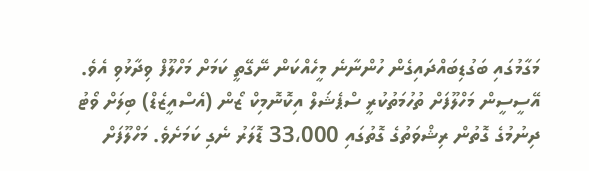މަގާމުގައި ބަގުޑިބައްދައިގެން ހުންނާނެ މީހެއްކަން ނޭގޭތީ ކަމަށް މަހްލޫފް ވިދާޅުވި އެވެ.
އޭސީސީން މަހްލޫފަށް ތުހުމަތުކުރީ ސްޕެޝަލް އިކޮނޮމިކް ޒޯން (އެސްއީޒެޑް) ބިލަށް ވޯޓު ދިނުމުގެ ގޮތުން ރިޝްވަތުގެ ގޮތުގައި 33،000 ޑޮލަރު ނެގި ކަމަށެވެ. މަހްލޫފަށް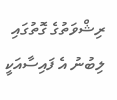ރިޝްވަތުގެ ގޮތުގައި ލިބުނު އެ ފައިސާއަކީ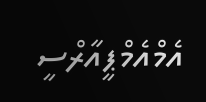އެމްއެމްޕީއާރްސީ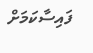ފައިސާކަމަށް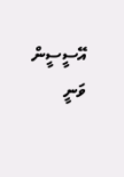އޭސީސީން ވަނީ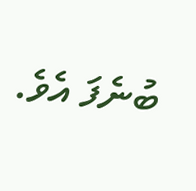ބުނެފަ އެވެ.